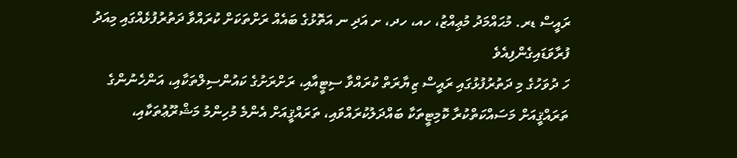ރައީސް ޑރ. މުޙައްމަދު މުޢިއްޒު، ހއ، ހދ، ށ އަދި ނ އަތޮޅުގެ ބައެއް ރަށްތަކަށް ކުރައްވާ ދަތުރުފުޅެއްގައި މިއަދު ފުރާވަޑައިގެންފިއެވެ
ހަ ދުވަހުގެ މި ދަތުރުފުޅުގައި ރައީސް ޒިޔާރަތް ކުރައްވާ ސިޓީއާއި، ރަށްރަށުގެ ކައުންސިލްތަކާއި، އަންހެނުންގެ ތަރައްޤީއަށް މަސައްކަތްކުރާ ކޮމިޓީތަކާ ބައްދަލުކުރައްވައި، ތަރައްޤީއަށް އެންމެ މުހިންމު މަޝްރޫޢުތަކާއި،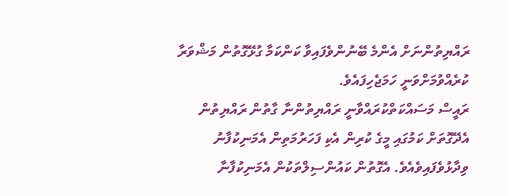ރައްޔިތުންނަށް އެންމެ ބޭނުންވެފައިވާ ކަންކަމާ ގުޅޭގޮތުން މަޝްވަރާ ކުރެއްވުމަށްވަނީ ހަމަޖެހިފައެވެ.
ރައީސް މަސައްކަތްކުރައްވާނީ ރައްޔިތުންނާ ގާތުން ރައްޔިތުން އެދޭގޮތަށް ކަމުގައި މީގެ ކުރިން އެކި ފަހަރުމަތިން އެމަނިކުފާނު ވިދާޅުވެފައިވެއެވެ. އެގޮތުން ކައުންސިލްތަކުން އެމަނިކުފާނާ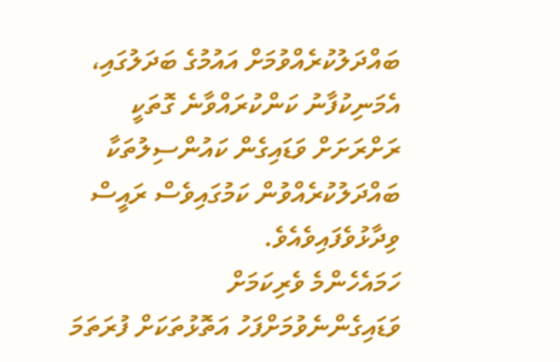ބައްދަލުކުރެއްވުމަށް އައުމުގެ ބަދަލުގައި، އެމަނިކުފާނު ކަންކުރައްވާނެ ގޮތަކީ ރަށްރަށަށް ވަޑައިގެން ކައުންސިލުތަކާ ބައްދަލުކުރެއްވުން ކަމުގައިވެސް ރައީސް ވިދާޅުވެފައިވެއެވެ.
ހަމައެހެންމެ ވެރިކަމަށް ވަޑައިގެންނެވުމަށްފަހު އަތޮޅުތަކަށް ފުރަތަމަ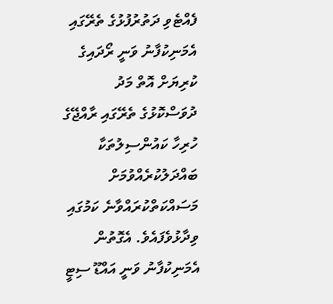ފެއްޓެވި ދަތުރުފުޅުގެ ތެރޭގައި އެމަނިކުފާނު ވަނީ ރޯދައިގެ ކުރިޔަށް އޮތް މަދު ދުވަސްކޮޅުގެ ތެރޭގައި ރާއްޖޭގެ ހުރިހާ ކައުންސިލުތަކާ ބައްދަލުކުރެއްވުމަށް މަސައްކަތްކުރައްވާނެ ކަމުގައި ވިދާޅުވެފައެވެ. އެގޮތުން އެމަނިކުފާނު ވަނީ އައްޑޫ ސިޓީ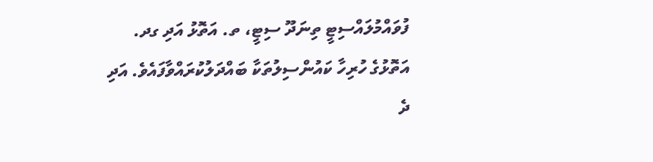ފުވައްމުލައްސިޓީ ތިނަދޫ ސިޓީ، ތ. އަތޮޅު އަދި ގދ. އަތޮޅުގެ ހުރިހާ ކައުންސިލުތަކާ ބައްދަލުކުރައްވާފައެވެ. އަދި ދެ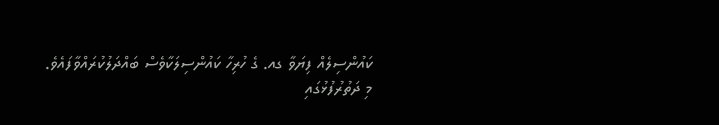ކައުންސިލެއް ފިޔަވާ ގއ. ގެ ހުރިހާ ކައުންސިލަކާވެސް ބައްދަލުކުރައްވާފައެވެ.
މި ދަތުރުފުޅުގައި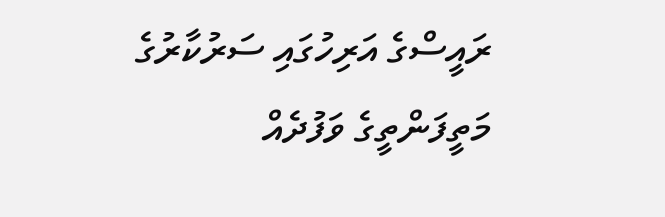ރައީސްގެ އަރިހުގައި ސަރުކާރުގެ މަތީފަންތީގެ ވަފުދެއް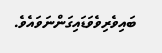ބައިވެރިވެވަޑައިގަންނަވައެވެ.